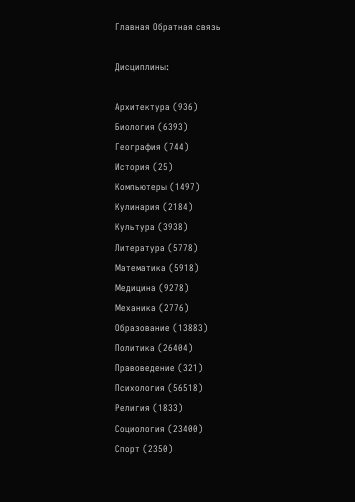Главная Обратная связь

Дисциплины:

Архитектура (936)
Биология (6393)
География (744)
История (25)
Компьютеры (1497)
Кулинария (2184)
Культура (3938)
Литература (5778)
Математика (5918)
Медицина (9278)
Механика (2776)
Образование (13883)
Политика (26404)
Правоведение (321)
Психология (56518)
Религия (1833)
Социология (23400)
Спорт (2350)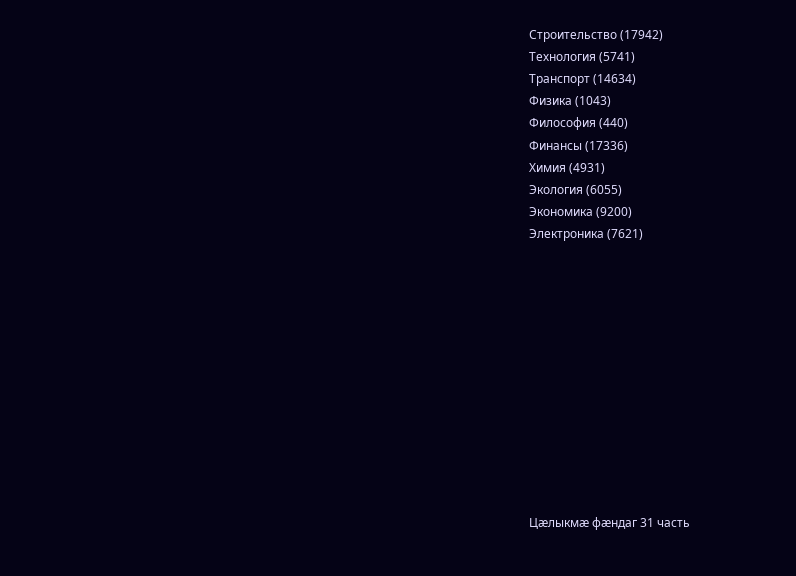Строительство (17942)
Технология (5741)
Транспорт (14634)
Физика (1043)
Философия (440)
Финансы (17336)
Химия (4931)
Экология (6055)
Экономика (9200)
Электроника (7621)












Цæлыкмæ фæндаг 31 часть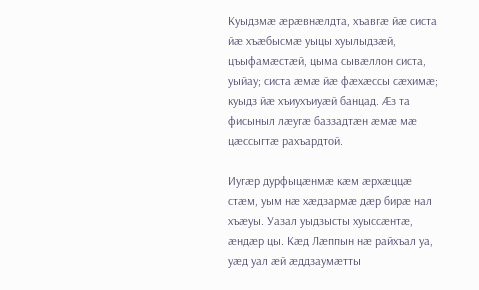Куыдзмæ æрæвнæлдта, хъавгæ йæ систа йæ хъæбысмæ уыцы хуылыдзæй, цъыфамæстæй, цыма сывæллон систа, уыйау; систа æмæ йæ фæхæссы сæхимæ; куыдз йæ хъиухъиуæй банцад. Æз та фисыныл лæугæ баззадтæн æмæ мæ цæссыгтæ рахъардтой.

Иугæр дурфыцæнмæ кæм æрхæццæ стæм, уым нæ хæдзармæ дæр бирæ нал хъæуы. Уазал уыдзысты хуыссæнтæ, æндæр цы. Кæд Лæппын нæ райхъал уа, уæд уал æй æддзаумæтты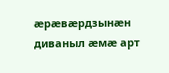æрæвæрдзынæн диваныл æмæ арт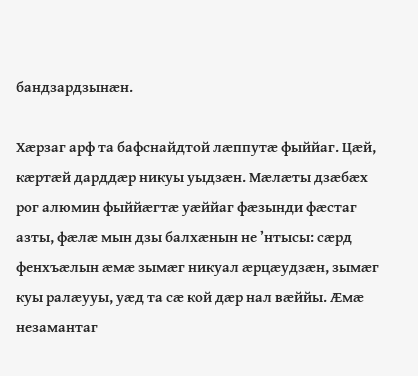бандзардзынæн.

Хæрзаг арф та бафснайдтой лæппутæ фыййаг. Цæй, кæртæй дарддæр никуы уыдзæн. Мæлæты дзæбæх рог алюмин фыййæгтæ уæййаг фæзынди фæстаг азты, фæлæ мын дзы балхæнын не ’нтысы: сæрд фенхъæлын æмæ зымæг никуал æрцæудзæн, зымæг куы ралæууы, уæд та сæ кой дæр нал вæййы. Æмæ незамантаг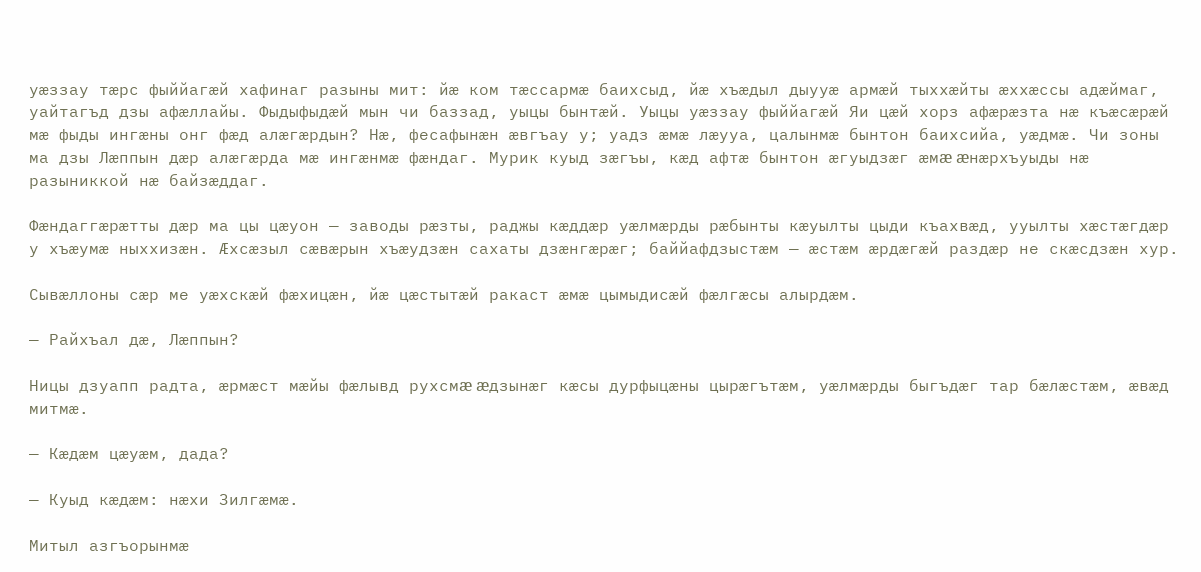уæззау тæрс фыййагæй хафинаг разыны мит: йæ ком тæссармæ баихсыд, йæ хъæдыл дыууæ армæй тыххæйты æххæссы адæймаг, уайтагъд дзы афæллайы. Фыдыфыдæй мын чи баззад, уыцы бынтæй. Уыцы уæззау фыййагæй Яи цæй хорз афæрæзта нæ къæсæрæй мæ фыды ингæны онг фæд алæгæрдын? Нæ, фесафынæн æвгъау у; уадз æмæ лæууа, цалынмæ бынтон баихсийа, уæдмæ. Чи зоны ма дзы Лæппын дæр алæгæрда мæ ингæнмæ фæндаг. Мурик куыд зæгъы, кæд афтæ бынтон æгуыдзæг æмæ æнæрхъуыды нæ разыниккой нæ байзæддаг.

Фæндаггæрæтты дæр ма цы цæуон — заводы рæзты, раджы кæддæр уæлмæрды рæбынты кæуылты цыди къахвæд, ууылты хæстæгдæр у хъæумæ ныххизæн. Æхсæзыл сæвæрын хъæудзæн сахаты дзæнгæрæг; баййафдзыстæм — æстæм æрдæгæй раздæр не скæсдзæн хур.

Сывæллоны сæр ме уæхскæй фæхицæн, йæ цæстытæй ракаст æмæ цымыдисæй фæлгæсы алырдæм.

— Райхъал дæ, Лæппын?

Ницы дзуапп радта, æрмæст мæйы фæлывд рухсмæ æдзынæг кæсы дурфыцæны цырæгътæм, уæлмæрды быгъдæг тар бæлæстæм, æвæд митмæ.

— Кæдæм цæуæм, дада?

— Куыд кæдæм: нæхи Зилгæмæ.

Митыл азгъорынмæ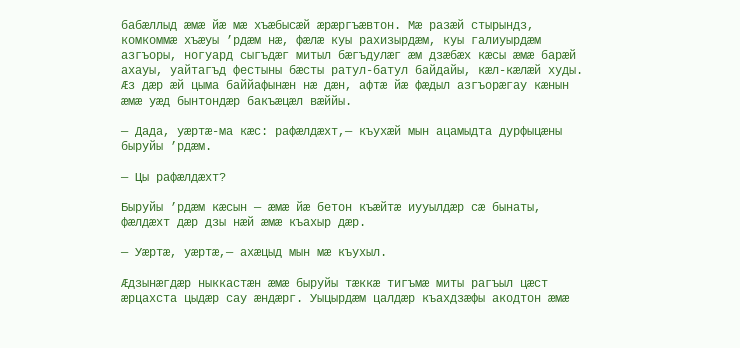бабæллыд æмæ йæ мæ хъæбысæй æрæргъæвтон. Мæ разæй стырындз, комкоммæ хъæуы ’рдæм нæ, фæлæ куы рахизырдæм, куы галиуырдæм азгъоры, ногуард сыгъдæг митыл бæгъдулæг æм дзæбæх кæсы æмæ барæй ахауы, уайтагъд фестыны бæсты ратул-батул байдайы, кæл-кæлæй худы. Æз дæр æй цыма баййафынæн нæ дæн, афтæ йæ фæдыл азгъорæгау кæнын æмæ уæд бынтондæр бакъæцæл вæййы.

— Дада, уæртæ-ма кæс: рафæлдæхт,— къухæй мын ацамыдта дурфыцæны быруйы ’рдæм.

— Цы рафæлдæхт?

Быруйы ’рдæм кæсын — æмæ йæ бетон къæйтæ иууылдæр сæ бынаты, фæлдæхт дæр дзы нæй æмæ къахыр дæр.

— Уæртæ, уæртæ,— ахæцыд мын мæ къухыл.

Æдзынæгдæр ныккастæн æмæ быруйы тæккæ тигъмæ миты рагъыл цæст æрцахста цыдæр сау æндæрг. Уыцырдæм цалдæр къахдзæфы акодтон æмæ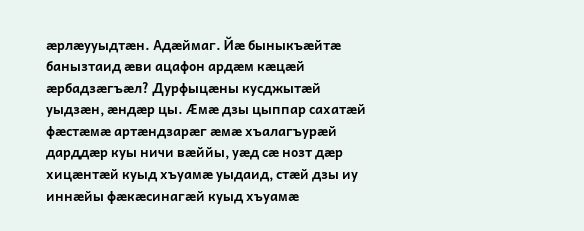æрлæууыдтæн. Адæймаг. Йæ быныкъæйтæ банызтаид æви ацафон ардæм кæцæй æрбадзæгъæл? Дурфыцæны кусджытæй уыдзæн, æндæр цы. Æмæ дзы цыппар сахатæй фæстæмæ артæндзарæг æмæ хъалагъурæй дарддæр куы ничи вæййы, уæд сæ нозт дæр хицæнтæй куыд хъуамæ уыдаид, стæй дзы иу иннæйы фæкæсинагæй куыд хъуамæ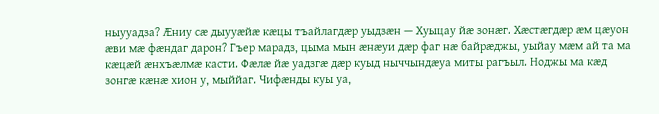ныууадза? Æниу сæ дыууæйæ кæцы тъайлагдæр уыдзæн — Хуыцау йæ зонæг. Хæстæгдæр æм цæуон æви мæ фæндаг дарон? Гъер марадз, цыма мын æнæуи дæр фаг нæ байрæджы, уыйау мæм ай та ма кæцæй æнхъæлмæ касти. Фæлæ йæ уадзгæ дæр куыд ныччындæуа миты рагъыл. Ноджы ма кæд зонгæ кæнæ хион у, мыййаг. Чифæнды куы уа,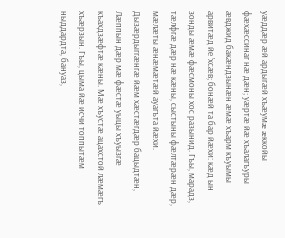уæддæр æй ардыгæй хъæумæ æккойы фæхæссинаг нæ дæн; уæртæ йæ хъалагъуры æвджид бакæндзынæн æмæ хъарм къуымы арвитæд йе ’хсæв; бонæй та бар йæхи: кæд ын зонды æмæ фæсмоны хос разынид. Гъы, марадз, тæлфгæ дæр нæ кæны, сыстыны фæлтæрæн дæр, мæлæты æнæмæтæй ауагъта йæхи. Дызæрдыггæнгæ йæм хæстæгдæр бацыдтæн, Лæппын дæр мæ фæстæ уыцы хъуызгæ къахдзæфтæ кæны. Мæ хъустæ ацахстой лæмæгъ хъæрзын. Гъы, цыма йæ исчи топпытæм ныддардта, бануаз,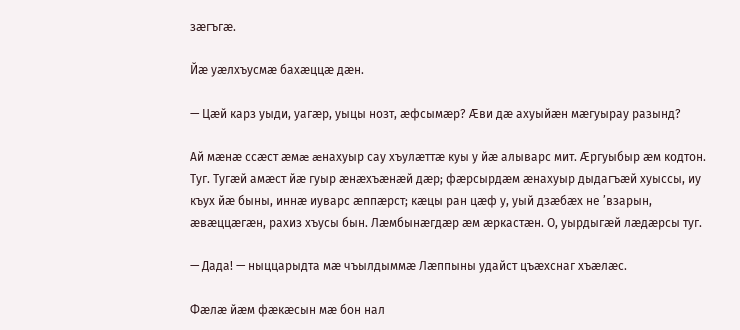зæгъгæ.

Йæ уæлхъусмæ бахæццæ дæн.

— Цæй карз уыди, уагæр, уыцы нозт, æфсымæр? Æви дæ ахуыйæн мæгуырау разынд?

Ай мæнæ ссæст æмæ æнахуыр сау хъулæттæ куы у йæ алыварс мит. Æргуыбыр æм кодтон. Туг. Тугæй амæст йæ гуыр æнæхъæнæй дæр; фæрсырдæм æнахуыр дыдагъæй хуыссы, иу къух йæ быны, иннæ иуварс æппæрст; кæцы ран цæф у, уый дзæбæх не ’взарын, æвæццæгæн, рахиз хъусы бын. Лæмбынæгдæр æм æркастæн. О, уырдыгæй лæдæрсы туг.

— Дада! — ныццарыдта мæ чъылдыммæ Лæппыны удайст цъæхснаг хъæлæс.

Фæлæ йæм фæкæсын мæ бон нал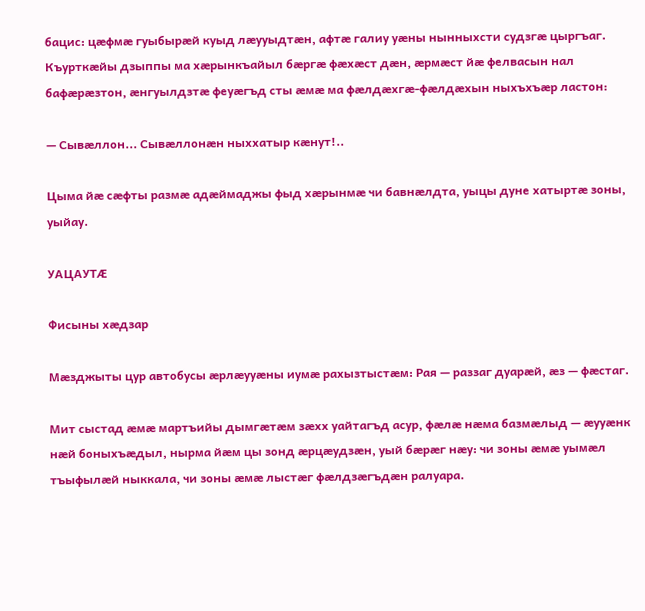бацис: цæфмæ гуыбырæй куыд лæууыдтæн, афтæ галиу уæны нынныхсти судзгæ цыргъаг. Къурткæйы дзыппы ма хæрынкъайыл бæргæ фæхæст дæн, æрмæст йæ фелвасын нал бафæрæзтон, æнгуылдзтæ феуæгъд сты æмæ ма фæлдæхгæ-фæлдæхын ныхъхъæр ластон:

— Сывæллон... Сывæллонæн ныххатыр кæнут!..

Цыма йæ сæфты размæ адæймаджы фыд хæрынмæ чи бавнæлдта, уыцы дуне хатыртæ зоны, уыйау.

УАЦАУТÆ

Фисыны хæдзар

Мæзджыты цур автобусы æрлæууæны иумæ рахызтыстæм: Рая — раззаг дуарæй, æз — фæстаг.

Мит сыстад æмæ мартъийы дымгæтæм зæхх уайтагъд асур, фæлæ нæма базмæлыд — æууæнк нæй боныхъæдыл, нырма йæм цы зонд æрцæудзæн, уый бæрæг нæу: чи зоны æмæ уымæл тъыфылæй ныккала, чи зоны æмæ лыстæг фæлдзæгъдæн ралуара.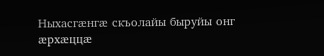Ныхасгæнгæ скъолайы быруйы онг æрхæццæ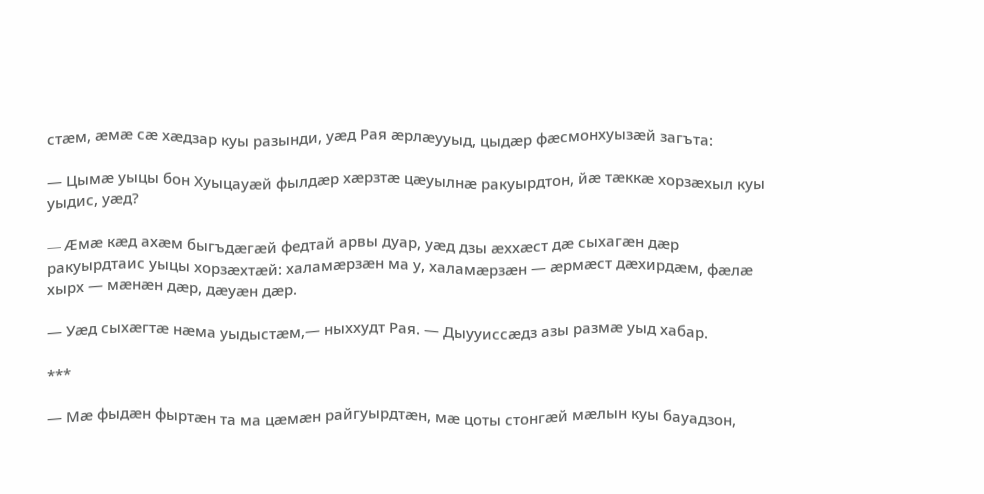стæм, æмæ сæ хæдзар куы разынди, уæд Рая æрлæууыд, цыдæр фæсмонхуызæй загъта:

— Цымæ уыцы бон Хуыцауæй фылдæр хæрзтæ цæуылнæ ракуырдтон, йæ тæккæ хорзæхыл куы уыдис, уæд?

— Æмæ кæд ахæм быгъдæгæй федтай арвы дуар, уæд дзы æххæст дæ сыхагæн дæр ракуырдтаис уыцы хорзæхтæй: халамæрзæн ма у, халамæрзæн — æрмæст дæхирдæм, фæлæ хырх — мæнæн дæр, дæуæн дæр.

— Уæд сыхæгтæ нæма уыдыстæм,— ныххудт Рая. — Дыууиссæдз азы размæ уыд хабар.

***

— Мæ фыдæн фыртæн та ма цæмæн райгуырдтæн, мæ цоты стонгæй мæлын куы бауадзон,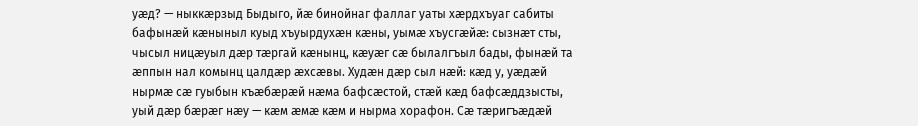уæд? — ныккæрзыд Быдыго, йæ бинойнаг фаллаг уаты хæрдхъуаг сабиты бафынæй кæныныл куыд хъуырдухæн кæны, уымæ хъусгæйæ: сызнæт сты, чысыл ницæуыл дæр тæргай кæнынц, кæуæг сæ былалгъыл бады, фынæй та æппын нал комынц цалдæр æхсæвы. Худæн дæр сыл нæй: кæд у, уæдæй нырмæ сæ гуыбын къæбæрæй нæма бафсæстой, стæй кæд бафсæддзысты, уый дæр бæрæг нæу — кæм æмæ кæм и нырма хорафон. Сæ тæригъæдæй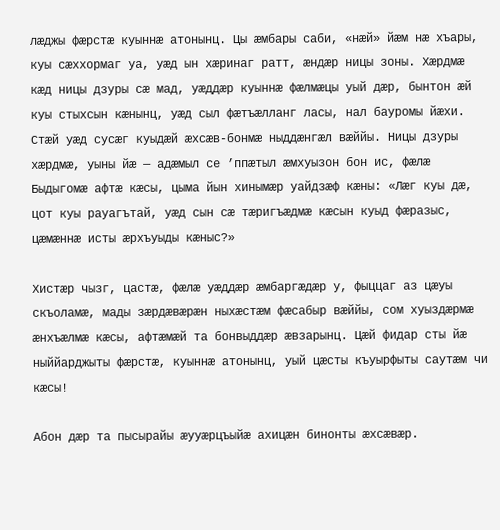лæджы фæрстæ куыннæ атонынц. Цы æмбары саби, «нæй» йæм нæ хъары, куы сæххормаг уа, уæд ын хæринаг ратт, æндæр ницы зоны. Хæрдмæ кæд ницы дзуры сæ мад, уæддæр куыннæ фæлмæцы уый дæр, бынтон æй куы стыхсын кæнынц, уæд сыл фæтъæлланг ласы, нал бауромы йæхи. Стæй уæд сусæг куыдæй æхсæв-бонмæ ныддæнгæл вæййы. Ницы дзуры хæрдмæ, уыны йæ — адæмыл се ’ппæтыл æмхуызон бон ис, фæлæ Быдыгомæ афтæ кæсы, цыма йын хинымæр уайдзæф кæны: «Лæг куы дæ, цот куы рауагътай, уæд сын сæ тæригъæдмæ кæсын куыд фæразыс, цæмæннæ исты æрхъуыды кæныс?»

Хистæр чызг, цастæ, фæлæ уæддæр æмбаргæдæр у, фыццаг аз цæуы скъоламæ, мады зæрдæвæрæн ныхæстæм фæсабыр вæййы, сом хуыздæрмæ æнхъæлмæ кæсы, афтæмæй та бонвыддæр æвзарынц. Цæй фидар сты йæ ныййарджыты фæрстæ, куыннæ атонынц, уый цæсты къуырфыты саутæм чи кæсы!

Абон дæр та пысырайы æууæрцъыйæ ахицæн бинонты æхсæвæр.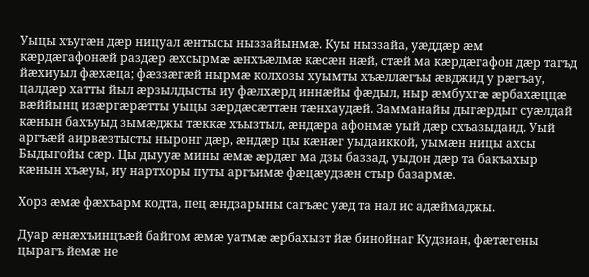Уыцы хъугæн дæр ницуал æнтысы ныззайынмæ. Куы ныззайа, уæддæр æм кæрдæгафонæй раздæр æхсырмæ æнхъæлмæ кæсæн нæй, стæй ма кæрдæгафон дæр тагъд йæхиуыл фæхæца; фæззæгæй нырмæ колхозы хуымты хъæллæгъы æвджид у рæгъау, цалдæр хатты йыл æрзылдысты иу фæлхæрд иннæйы фæдыл, ныр æмбухгæ æрбахæццæ вæййынц изæргæрæтты уыцы зæрдæсæттæн тæнхаудæй. Замманайы дыгæрдыг суæлдай кæнын бахъуыд зымæджы тæккæ хъызтыл, æндæра афонмæ уый дæр схъазыдаид. Уый аргъæй аирвæзтысты ныронг дæр, æндæр цы кæнæг уыдаиккой, уымæн ницы ахсы Быдыгойы сæр. Цы дыууæ мины æмæ æрдæг ма дзы баззад, уыдон дæр та бакъахыр кæнын хъæуы, иу нартхоры путы аргъимæ фæцæудзæн стыр базармæ.

Хорз æмæ фæхъарм кодта, пец æндзарыны сагъæс уæд та нал ис адæймаджы.

Дуар æнæхъинцъæй байгом æмæ уатмæ æрбахызт йæ бинойнаг Кудзиан, фæтæгены цырагъ йемæ не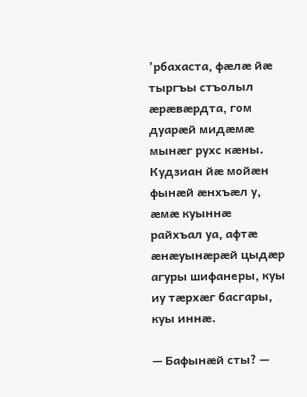’рбахаста, фæлæ йæ тыргъы стъолыл æрæвæрдта, гом дуарæй мидæмæ мынæг рухс кæны. Кудзиан йæ мойæн фынæй æнхъæл у, æмæ куыннæ райхъал уа, афтæ æнæуынæрæй цыдæр агуры шифанеры, куы иу тæрхæг басгары, куы иннæ.

— Бафынæй сты? —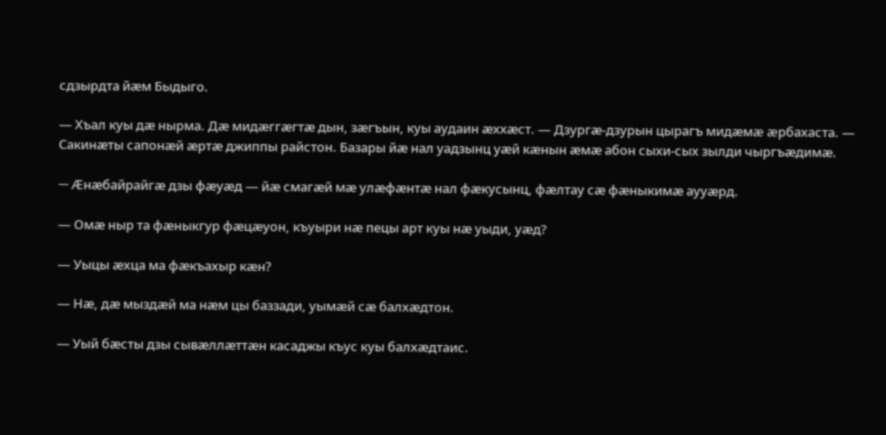сдзырдта йæм Быдыго.

— Хъал куы дæ нырма. Дæ мидæггæгтæ дын, зæгъын, куы аудаин æххæст. — Дзургæ-дзурын цырагъ мидæмæ æрбахаста. — Сакинæты сапонæй æртæ джиппы райстон. Базары йæ нал уадзынц уæй кæнын æмæ абон сыхи-сых зылди чыргъæдимæ.

— Æнæбайрайгæ дзы фæуæд — йæ смагæй мæ улæфæнтæ нал фæкусынц, фæлтау сæ фæныкимæ аууæрд.

— Омæ ныр та фæныкгур фæцæуон, къуыри нæ пецы арт куы нæ уыди, уæд?

— Уыцы æхца ма фæкъахыр кæн?

— Нæ, дæ мыздæй ма нæм цы баззади, уымæй сæ балхæдтон.

— Уый бæсты дзы сывæллæттæн касаджы къус куы балхæдтаис.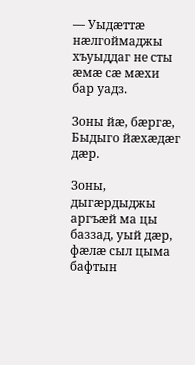— Уыдæттæ нæлгоймаджы хъуыддаг не сты æмæ сæ мæхи бар уадз.

Зоны йæ, бæргæ, Быдыго йæхæдæг дæр.

Зоны, дыгæрдыджы аргъæй ма цы баззад, уый дæр, фæлæ сыл цыма бафтын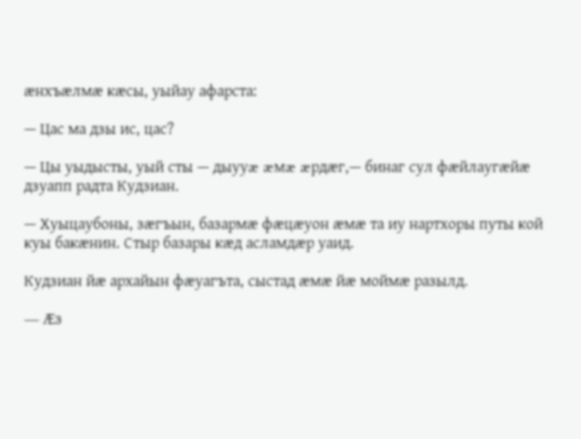æнхъæлмæ кæсы, уыйау афарста:

— Цас ма дзы ис, цас?

— Цы уыдысты, уый сты — дыууæ æмæ æрдæг,— бинаг сул фæйлаугæйæ дзуапп радта Кудзиан.

— Хуыцаубоны, зæгъын, базармæ фæцæуон æмæ та иу нартхоры путы кой куы бакæнин. Стыр базары кæд асламдæр уаид.

Кудзиан йæ архайын фæуагъта, сыстад æмæ йæ моймæ разылд.

— Æз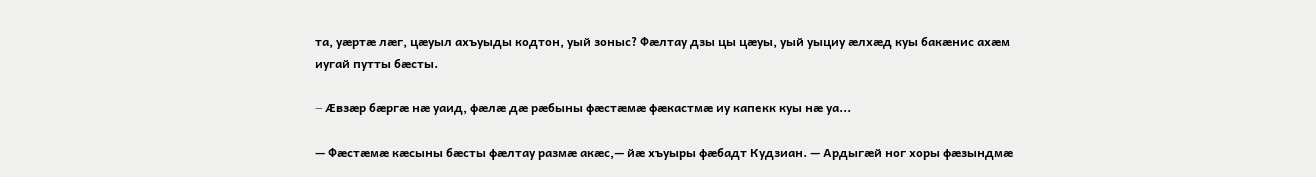та, уæртæ лæг, цæуыл ахъуыды кодтон, уый зоныс? Фæлтау дзы цы цæуы, уый уыциу æлхæд куы бакæнис ахæм иугай путты бæсты.

— Æвзæр бæргæ нæ уаид, фæлæ дæ рæбыны фæстæмæ фæкастмæ иу капекк куы нæ уа...

— Фæстæмæ кæсыны бæсты фæлтау размæ акæс,— йæ хъуыры фæбадт Кудзиан. — Ардыгæй ног хоры фæзындмæ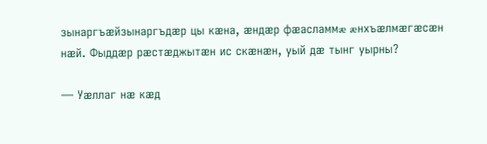зынаргъæйзынаргъдæр цы кæна, æндæр фæасламмæ æнхъæлмæгæсæн нæй. Фыддæр рæстæджытæн ис скæнæн, уый дæ тынг уырны?

— Уæллаг нæ кæд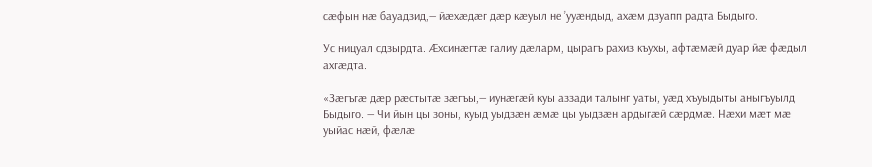сæфын нæ бауадзид,— йæхæдæг дæр кæуыл не ’ууæндыд, ахæм дзуапп радта Быдыго.

Ус ницуал сдзырдта. Æхсинæгтæ галиу дæларм, цырагъ рахиз къухы, афтæмæй дуар йæ фæдыл ахгæдта.

«Зæгъгæ дæр рæстытæ зæгъы,— иунæгæй куы аззади талынг уаты, уæд хъуыдыты аныгъуылд Быдыго. — Чи йын цы зоны, куыд уыдзæн æмæ цы уыдзæн ардыгæй сæрдмæ. Нæхи мæт мæ уыйас нæй, фæлæ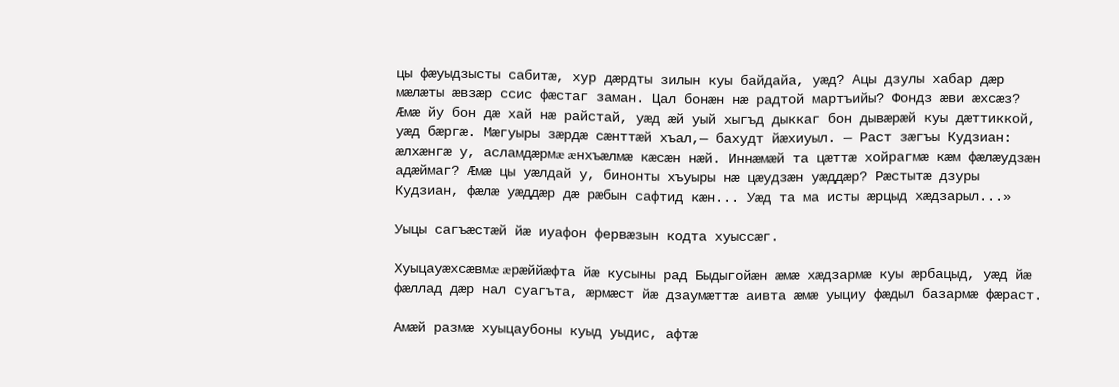цы фæуыдзысты сабитæ, хур дæрдты зилын куы байдайа, уæд? Ацы дзулы хабар дæр мæлæты æвзæр ссис фæстаг заман. Цал бонæн нæ радтой мартъийы? Фондз æви æхсæз? Æмæ йу бон дæ хай нæ райстай, уæд æй уый хыгъд дыккаг бон дывæрæй куы дæттиккой, уæд бæргæ. Мæгуыры зæрдæ сæнттæй хъал,— бахудт йæхиуыл. — Раст зæгъы Кудзиан: æлхæнгæ у, асламдæрмæ æнхъæлмæ кæсæн нæй. Иннæмæй та цæттæ хойрагмæ кæм фæлæудзæн адæймаг? Æмæ цы уæлдай у, бинонты хъуыры нæ цæудзæн уæддæр? Рæстытæ дзуры Кудзиан, фæлæ уæддæр дæ рæбын сафтид кæн... Уæд та ма исты æрцыд хæдзарыл...»

Уыцы сагъæстæй йæ иуафон фервæзын кодта хуыссæг.

Хуыцауæхсæвмæ æрæййæфта йæ кусыны рад Быдыгойæн æмæ хæдзармæ куы æрбацыд, уæд йæ фæллад дæр нал суагъта, æрмæст йæ дзаумæттæ аивта æмæ уыциу фæдыл базармæ фæраст.

Амæй размæ хуыцаубоны куыд уыдис, афтæ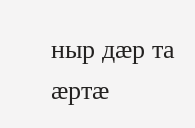ныр дæр та æртæ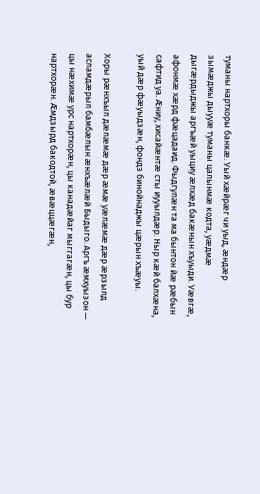туманы нартхоры банкæ. Уый хæйрæг чи уыд, æндæр зымæджы дыууæ туманы цалынмæ кодта, уæдмæ дыгæрдыджы аргъæй уыциу æлхæд бакæнын хъуыди. Уæвгæ, афонмæ хæрд фæцадаид. Фыдгулæн та ма бынтон йæ рæбын сафтид уа. Æниу, хисайæнтæ сты иууылдæр. Ныр кæй балхæна, уый дæр фæуыдзæн, фондз бинойнаджы цæрын хъæуы.

Хоры рæнхъыл дæлæмæ дæр æмæ уæлæмæ дæр æрзылд асламдæрыл бамбæлын æнхъæлæй Быдыго. Аргъ æмхуызон — цы нæхимæ урс нартхорæн, цы канадæйаг мыггагæн, цы бур нартхорæн. Æмдзырд бакодтой, æвæццæгæн,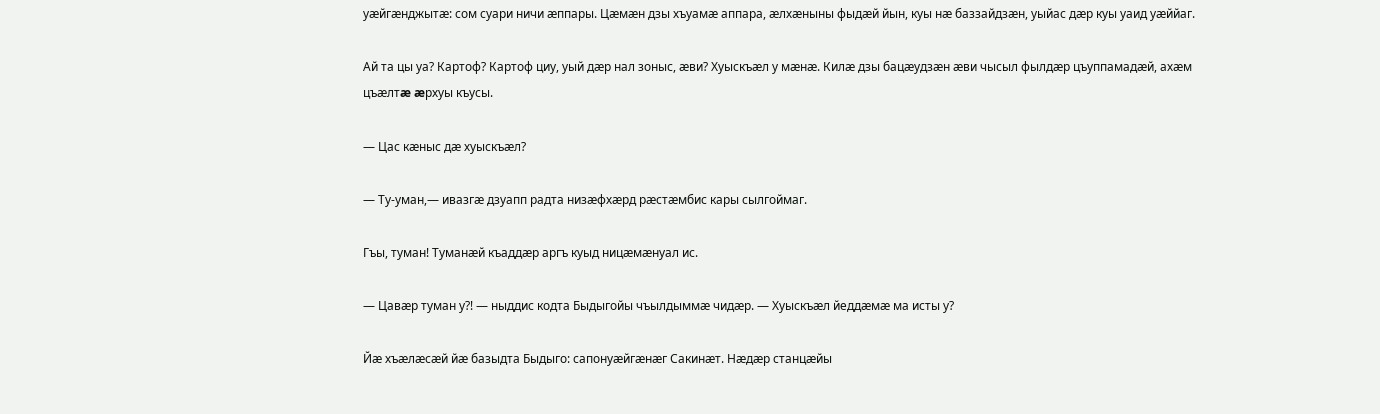уæйгæнджытæ: сом суари ничи æппары. Цæмæн дзы хъуамæ аппара, æлхæныны фыдæй йын, куы нæ баззайдзæн, уыйас дæр куы уаид уæййаг.

Ай та цы уа? Картоф? Картоф циу, уый дæр нал зоныс, æви? Хуыскъæл у мæнæ. Килæ дзы бацæудзæн æви чысыл фылдæр цъуппамадæй, ахæм цъæлтæ æрхуы къусы.

— Цас кæныс дæ хуыскъæл?

— Ту-уман,— ивазгæ дзуапп радта низæфхæрд рæстæмбис кары сылгоймаг.

Гъы, туман! Туманæй къаддæр аргъ куыд ницæмæнуал ис.

— Цавæр туман у?! — ныддис кодта Быдыгойы чъылдыммæ чидæр. — Хуыскъæл йеддæмæ ма исты у?

Йæ хъæлæсæй йæ базыдта Быдыго: сапонуæйгæнæг Сакинæт. Нæдæр станцæйы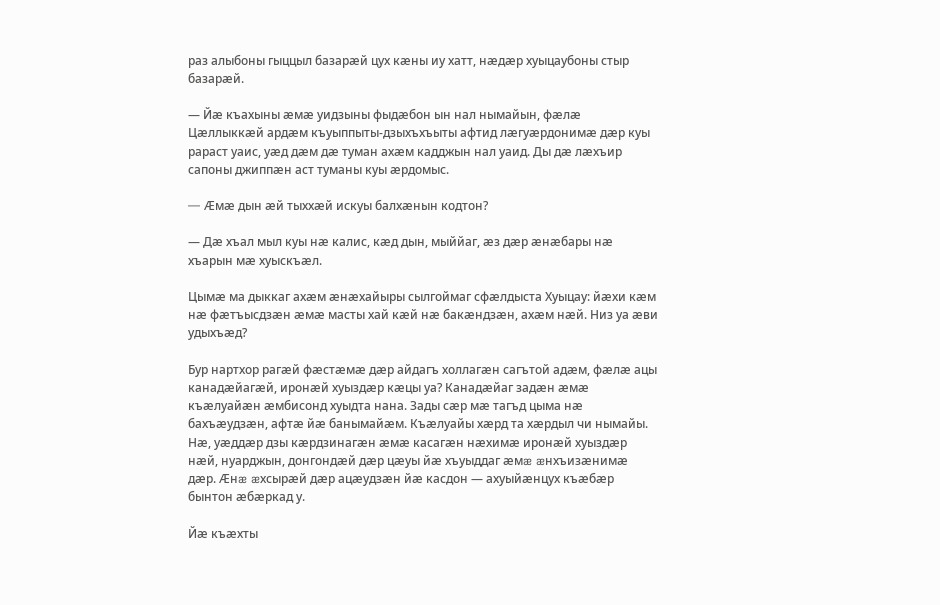раз алыбоны гыццыл базарæй цух кæны иу хатт, нæдæр хуыцаубоны стыр базарæй.

— Йæ къахыны æмæ уидзыны фыдæбон ын нал нымайын, фæлæ Цæллыккæй ардæм къуыппыты-дзыхъхъыты афтид лæгуæрдонимæ дæр куы рараст уаис, уæд дæм дæ туман ахæм кадджын нал уаид. Ды дæ лæхъир сапоны джиппæн аст туманы куы æрдомыс.

— Æмæ дын æй тыххæй искуы балхæнын кодтон?

— Дæ хъал мыл куы нæ калис, кæд дын, мыййаг, æз дæр æнæбары нæ хъарын мæ хуыскъæл.

Цымæ ма дыккаг ахæм æнæхайыры сылгоймаг сфæлдыста Хуыцау: йæхи кæм нæ фæтъысдзæн æмæ масты хай кæй нæ бакæндзæн, ахæм нæй. Низ уа æви удыхъæд?

Бур нартхор рагæй фæстæмæ дæр айдагъ холлагæн сагътой адæм, фæлæ ацы канадæйагæй, иронæй хуыздæр кæцы уа? Канадæйаг задæн æмæ къæлуайæн æмбисонд хуыдта нана. Зады сæр мæ тагъд цыма нæ бахъæудзæн, афтæ йæ банымайæм. Къæлуайы хæрд та хæрдыл чи нымайы. Нæ, уæддæр дзы кæрдзинагæн æмæ касагæн нæхимæ иронæй хуыздæр нæй, нуарджын, донгондæй дæр цæуы йæ хъуыддаг æмæ æнхъизæнимæ дæр. Æнæ æхсырæй дæр ацæудзæн йæ касдон — ахуыйæнцух къæбæр бынтон æбæркад у.

Йæ къæхты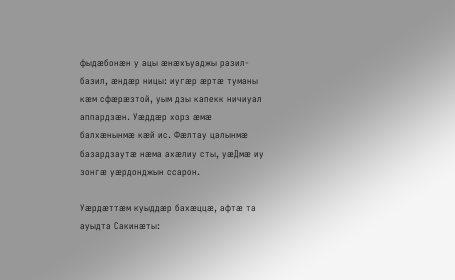фыдæбонæн у ацы æнæхъуаджы разил-базил, æндæр ницы: иугæр æртæ туманы кæм сфæрæзтой, уым дзы капекк ничиуал аппардзæн. Уæддæр хорз æмæ балхæнынмæ кæй ис. Фæлтау цалынмæ базардзаутæ нæма ахæлиу сты, уæДмæ иу зонгæ уæрдонджын ссарон.

Уæрдæттæм куыддæр бахæццæ, афтæ та ауыдта Сакинæты: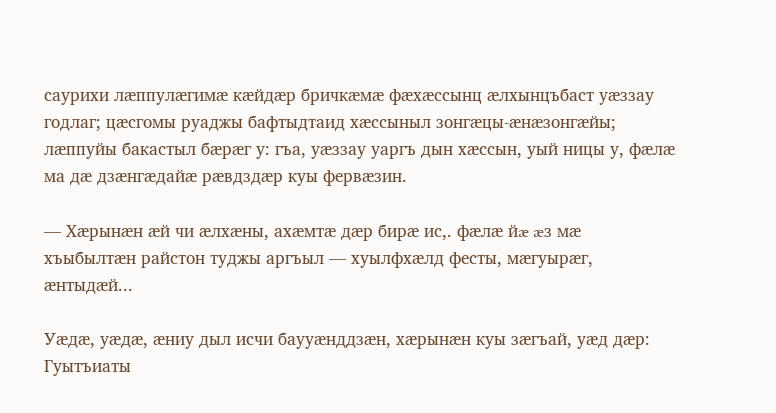саурихи лæппулæгимæ кæйдæр бричкæмæ фæхæссынц æлхынцъбаст уæззау годлаг; цæсгомы руаджы бафтыдтаид хæссыныл зонгæцы-æнæзонгæйы; лæппуйы бакастыл бæрæг у: гъа, уæззау уаргъ дын хæссын, уый ницы у, фæлæ ма дæ дзæнгæдайæ рæвдздæр куы фервæзин.

— Хæрынæн æй чи æлхæны, ахæмтæ дæр бирæ ис,. фæлæ йæ æз мæ хъыбылтæн райстон туджы аргъыл — хуылфхæлд фесты, мæгуырæг, æнтыдæй...

Уæдæ, уæдæ, æниу дыл исчи баууæнддзæн, хæрынæн куы зæгъай, уæд дæр: Гуытъиаты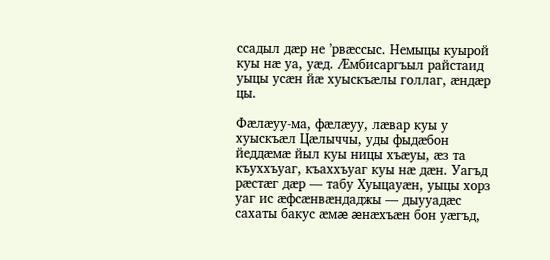ссадыл дæр не ’рвæссыс. Немыцы куырой куы нæ уа, уæд. Æмбисаргъыл райстаид уыцы усæн йæ хуыскъæлы голлаг, æндæр цы.

Фæлæуу-ма, фæлæуу, лæвар куы у хуыскъæл Цæлыччы, уды фыдæбон йеддæмæ йыл куы ницы хъæуы, æз та къуххъуаг, къаххъуаг куы нæ дæн. Уагъд рæстæг дæр — табу Хуыцауæн, уыцы хорз уаг ис æфсæнвæндаджы — дыууадæс сахаты бакус æмæ æнæхъæн бон уæгъд,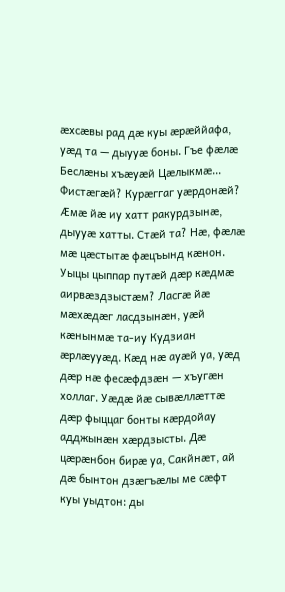æхсæвы рад дæ куы æрæййафа, уæд та — дыууæ боны. Гъе фæлæ Беслæны хъæуæй Цæлыкмæ... Фистæгæй? Курæггаг уæрдонæй? Æмæ йæ иу хатт ракурдзынæ, дыууæ хатты. Стæй та? Нæ, фæлæ мæ цæстытæ фæцъынд кæнон. Уыцы цыппар путæй дæр кæдмæ аирвæздзыстæм? Ласгæ йæ мæхæдæг ласдзынæн, уæй кæнынмæ та-иу Кудзиан æрлæууæд. Кæд нæ ауæй уа, уæд дæр нæ фесæфдзæн — хъугæн холлаг. Уæдæ йæ сывæллæттæ дæр фыццаг бонты кæрдойау адджынæн хæрдзысты. Дæ цæрæнбон бирæ уа, Сакйнæт, ай дæ бынтон дзæгъæлы ме сæфт куы уыдтон: ды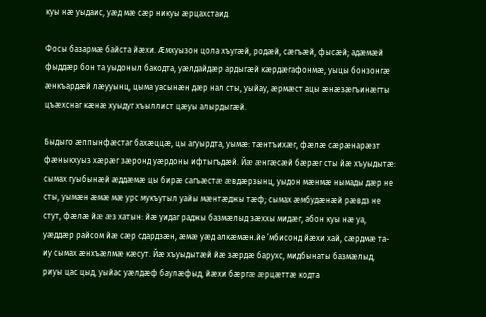куы нæ уыдаис, уæд мæ сæр никуы æрцахстаид.

Фосы базармæ байста йæхи. Æмхуызон цола хъугæй, родæй, сæгъæй, фысæй; адæмæй фыддæр бон та уыдоныл бакодта, уæлдайдæр ардыгæй кæрдæгафонмæ, уыцы бонзонгæ æнкъардæй лæууынц, цыма уасынæн дæр нал сты, уыйау, æрмæст ацы æнæзæгъинæгты цъæхснаг кæнæ хуыдуг хъыллист цæуы алырдыгæй.

Быдыго æппынфæстаг бахæццæ, цы агуырдта, уымæ: тæнтъихæг, фæлæ сæрæнарæзт фæныкхуыз хæрæг зæронд уæрдоны ифтыгъдæй. Йæ æнгæсæй бæрæг сты йæ хъуыдытæ: сымах гуыбынæй æддæмæ цы бирæ сагъæстæ æвдæрзынц, уыдон мæнмæ нымады дæр не сты, уымæн æмæ мæ урс мукъутыл уайы мæнтæджы тæф; сымах æмбудæнæй рæвдз не стут, фæлæ йæ æз хатын: йæ уидаг раджы базмæлыд зæххы мидæг, абон куы нæ уа, уæддæр райсом йæ сæр сдардзæн, æмæ уæд алкæмæн.йе ’мбисонд йæхи хай, сæрдмæ та-иу сымах æнхъæлмæ кæсут. Йæ хъуыдытæй йæ зæрдæ барухс, мидбынаты базмæлыд, риуы цас цыд, уыйас уæлдæф баулæфыд, йæхи бæргæ æрцæттæ кодта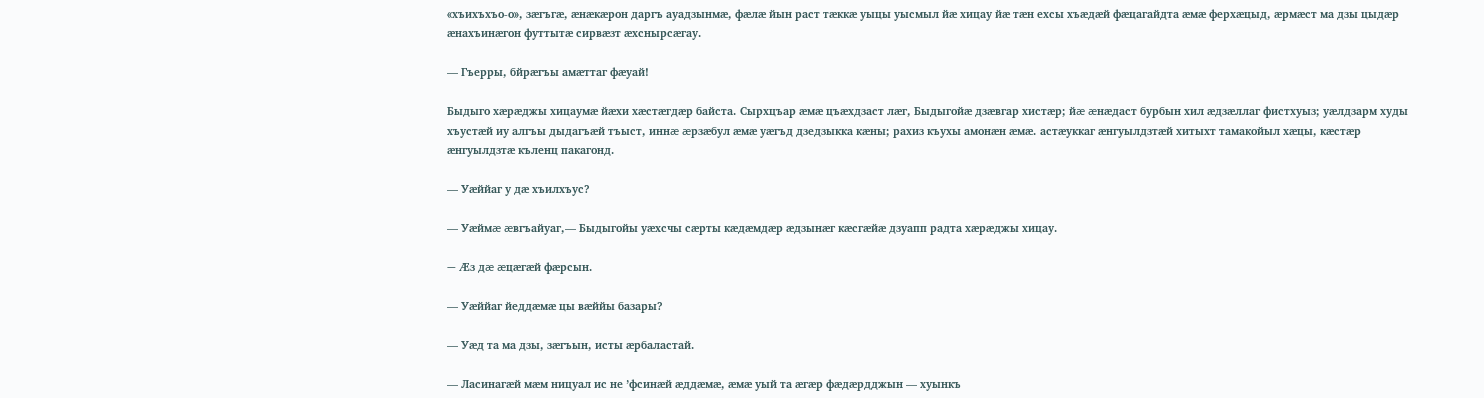«хъихъхъо-о», зæгъгæ, æнæкæрон даргъ ауадзынмæ, фæлæ йын раст тæккæ уыцы уысмыл йæ хицау йæ тæн ехсы хъæдæй фæцагайдта æмæ ферхæцыд, æрмæст ма дзы цыдæр æнахъинæгон футтытæ сирвæзт æхснырсæгау.

— Гъерры, бйрæгъы амæттаг фæуай!

Быдыго хæрæджы хицаумæ йæхи хæстæгдæр байста. Сырхцъар æмæ цъæхдзаст лæг, Быдыгойæ дзæвгар хистæр; йæ æнæдаст бурбын хил æдзæллаг фистхуыз; уæлдзарм худы хъустæй иу алгъы дыдагъæй тъыст, иннæ æрзæбул æмæ уæгъд дзедзыкка кæны; рахиз къухы амонæн æмæ. астæуккаг æнгуылдзтæй хитыхт тамакойыл хæцы, кæстæр æнгуылдзтæ къленц пакагонд.

— Уæййаг у дæ хъилхъус?

— Уæймæ æвгъайуаг,— Быдыгойы уæхсчы сæрты кæдæмдæр æдзынæг кæсгæйæ дзуапп радта хæрæджы хицау.

— Æз дæ æцæгæй фæрсын.

— Уæййаг йеддæмæ цы вæййы базары?

— Уæд та ма дзы, зæгъын, исты æрбаластай.

— Ласинагæй мæм ницуал ис не ’фсинæй æддæмæ, æмæ уый та æгæр фæдæрдджын — хуынкъ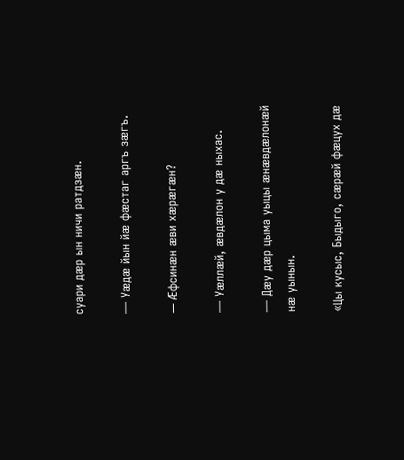суари дæр ын ничи ратдзæн.

— Уæдæ йын йæ фæстаг аргъ зæгъ.

— Æфсинæн æви хæрæгæн?

— Уæллæй, æвдæлон у дæ ныхас.

— Дæу дæр цыма уыцы æнæвдæлонæй нæ уынын.

«Цы кусыс, Быдыго, сæрæй фæцух дæ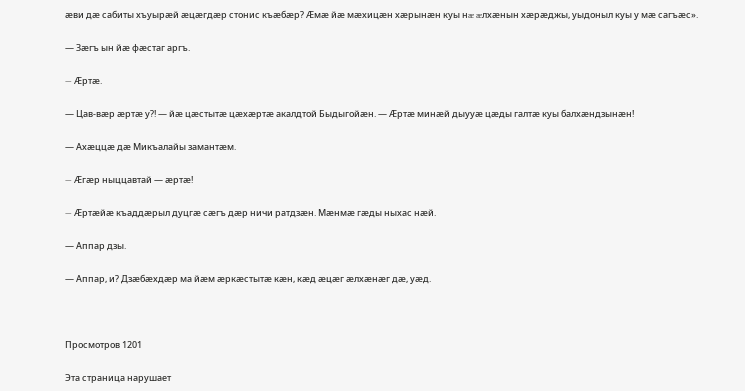æви дæ сабиты хъуырæй æцæгдæр стонис къæбæр? Æмæ йæ мæхицæн хæрынæн куы нæ æлхæнын хæрæджы, уыдоныл куы у мæ сагъæс».

— Зæгъ ын йæ фæстаг аргъ.

— Æртæ.

— Цав-вæр æртæ у?! — йæ цæстытæ цæхæртæ акалдтой Быдыгойæн. — Æртæ минæй дыууæ цæды галтæ куы балхæндзынæн!

— Ахæццæ дæ Микъалайы замантæм.

— Æгæр ныццавтай — æртæ!

— Æртæйæ къаддæрыл дуцгæ сæгъ дæр ничи ратдзæн. Мæнмæ гæды ныхас нæй.

— Аппар дзы.

— Аппар, и? Дзæбæхдæр ма йæм æркæстытæ кæн, кæд æцæг æлхæнæг дæ, уæд.



Просмотров 1201

Эта страница нарушает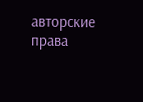авторские права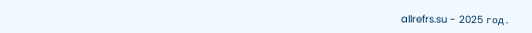allrefrs.su - 2025 год.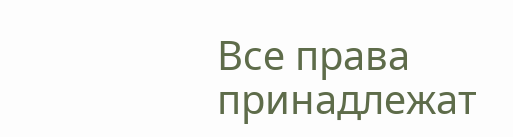Все права принадлежат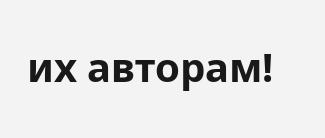их авторам!